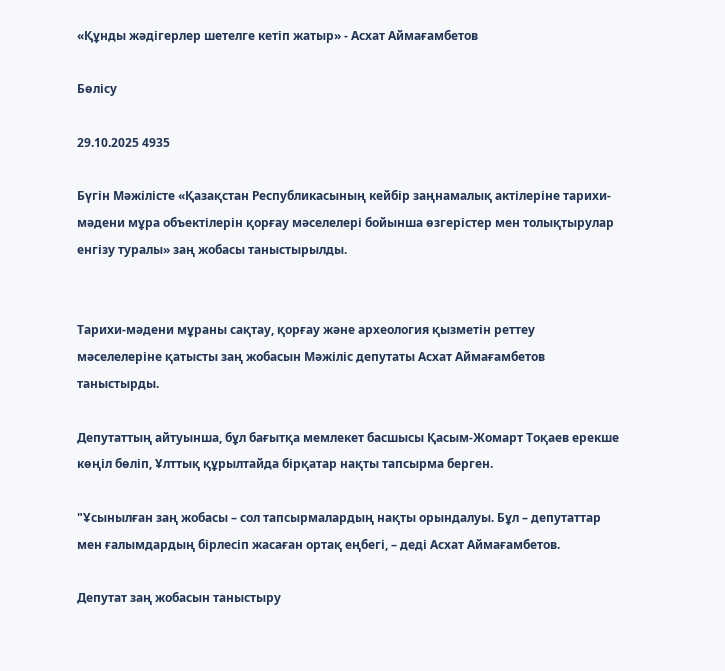«Құнды жәдігерлер шетелге кетіп жатыр» - Асхат Аймағамбетов

Бөлісу

29.10.2025 4935

Бүгін Мәжілісте «Қазақстан Республикасының кейбір заңнамалық актілеріне тарихи-мәдени мұра объектілерін қорғау мәселелері бойынша өзгерістер мен толықтырулар енгізу туралы» заң жобасы таныстырылды.


Тарихи-мәдени мұраны сақтау, қорғау және археология қызметін реттеу мәселелеріне қатысты заң жобасын Мәжіліс депутаты Асхат Аймағамбетов таныстырды.

Депутаттың айтуынша, бұл бағытқа мемлекет басшысы Қасым-Жомарт Тоқаев ерекше көңіл бөліп, Ұлттық құрылтайда бірқатар нақты тапсырма берген.

"Ұсынылған заң жобасы – сол тапсырмалардың нақты орындалуы. Бұл – депутаттар мен ғалымдардың бірлесіп жасаған ортақ еңбегі, – деді Асхат Аймағамбетов.

Депутат заң жобасын таныстыру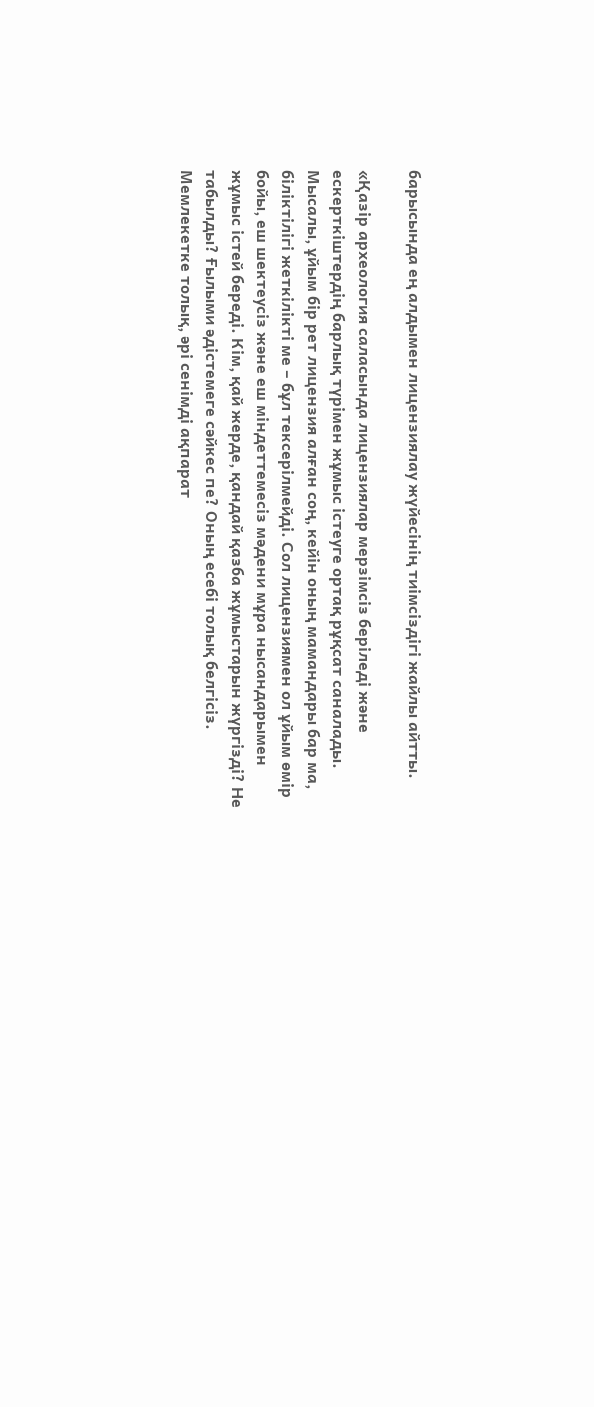барысында ең алдымен лицензиялау жүйесінің тиімсіздігі жайлы айтты.

«Қазір археология саласында лицензиялар мерзімсіз беріледі және ескерткіштердің барлық түрімен жұмыс істеуге ортақ рұқсат саналады. Мысалы, ұйым бір рет лицензия алған соң, кейін оның мамандары бар ма, біліктілігі жеткілікті ме – бұл тексерілмейді. Сол лицензиямен ол ұйым өмір бойы, еш шектеусіз және еш міндеттемесіз мәдени мұра нысандарымен жұмыс істей береді. Кім, қай жерде, қандай қазба жұмыстарын жүргізді? Не табылды? Ғылыми әдістемеге сәйкес пе? Оның есебі толық белгісіз. Мемлекетке толық, әрі сенімді ақпарат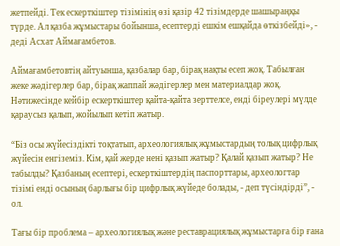жетпейді. Тек ескерткіштер тізімінің өзі қазір 42 тізімдерде шашыраңқы түрде. Ал қазба жұмыстары бойынша, есептерді ешкім ешқайда өткізбейді», - деді Асхат Аймағамбетов.

Аймағамбетовтің айтуынша, қазбалар бар, бірақ нақты есеп жоқ. Табылған жеке жәдігерлер бар, бірақ жаппай жәдігерлер мен материалдар жоқ.
Нәтижесінде кейбір ескерткіштер қайта-қайта зерттелсе, енді біреулері мүлде қараусыз қалып, жойылып кетіп жатыр.

“Біз осы жүйесіздікті тоқтатып, археологиялық жұмыстардың толық цифрлық жүйесін енгіземіз. Кім, қай жерде нені қазып жатыр? Қалай қазып жатыр? Не табылды? Қазбаның есептері, ескерткіштердің паспорттары, археологтар тізімі енді осының барлығы бір цифрлық жүйеде болады, - деп түсіндірді”, - ол.

Тағы бір проблема – археологиялық және реставрациялық жұмыстарға бір ғана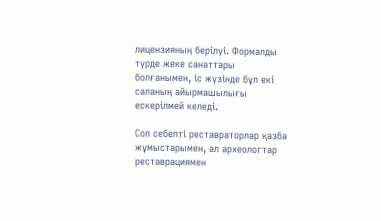лицензияның берілуі. Формалды түрде жеке санаттары болғанымен, іс жүзінде бұл екі саланың айырмашылығы ескерілмей келеді.

Сол себепті реставраторлар қазба жұмыстарымен, ал археологтар реставрациямен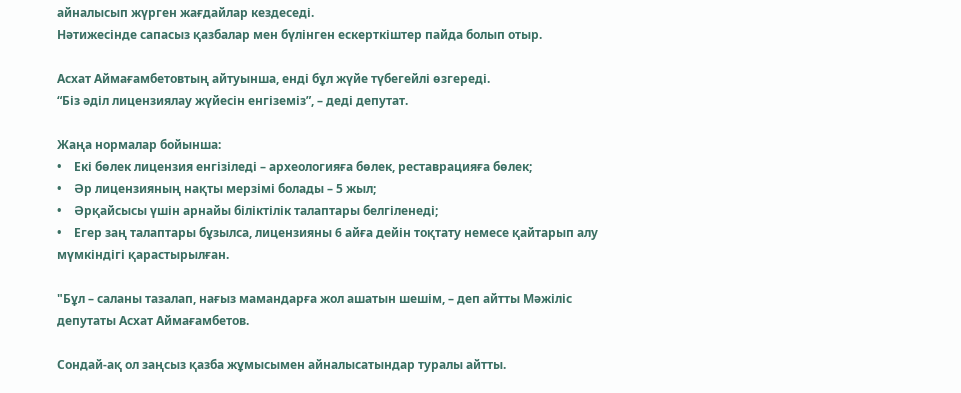айналысып жүрген жағдайлар кездеседі.
Нәтижесінде сапасыз қазбалар мен бүлінген ескерткіштер пайда болып отыр.

Асхат Аймағамбетовтың айтуынша, енді бұл жүйе түбегейлі өзгереді.
“Біз әділ лицензиялау жүйесін енгіземіз”, – деді депутат.

Жаңа нормалар бойынша:
•    Екі бөлек лицензия енгізіледі – археологияға бөлек, реставрацияға бөлек;
•    Әр лицензияның нақты мерзімі болады – 5 жыл;
•    Әрқайсысы үшін арнайы біліктілік талаптары белгіленеді;
•    Егер заң талаптары бұзылса, лицензияны 6 айға дейін тоқтату немесе қайтарып алу мүмкіндігі қарастырылған.

"Бұл – саланы тазалап, нағыз мамандарға жол ашатын шешім, – деп айтты Мәжіліс депутаты Асхат Аймағамбетов.

Сондай-ақ ол заңсыз қазба жұмысымен айналысатындар туралы айтты.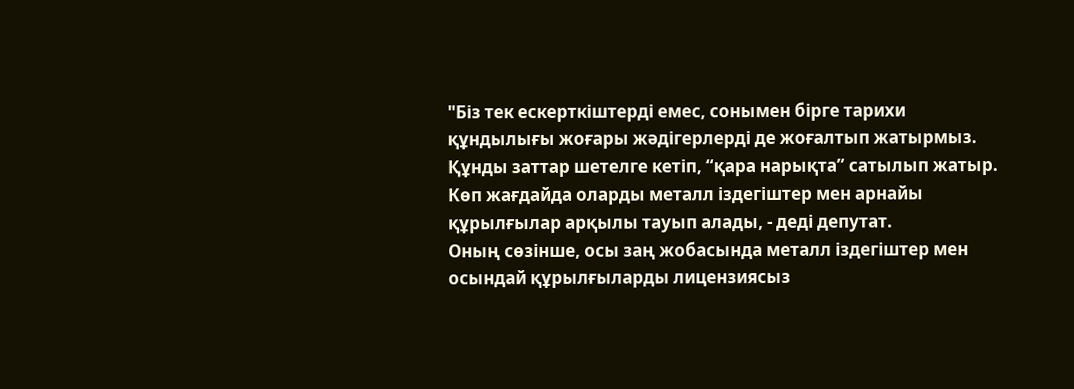"Біз тек ескерткіштерді емес, сонымен бірге тарихи құндылығы жоғары жәдігерлерді де жоғалтып жатырмыз. Құнды заттар шетелге кетіп, “қара нарықта” сатылып жатыр. Көп жағдайда оларды металл іздегіштер мен арнайы құрылғылар арқылы тауып алады, - деді депутат.
Оның сөзінше, осы заң жобасында металл іздегіштер мен осындай құрылғыларды лицензиясыз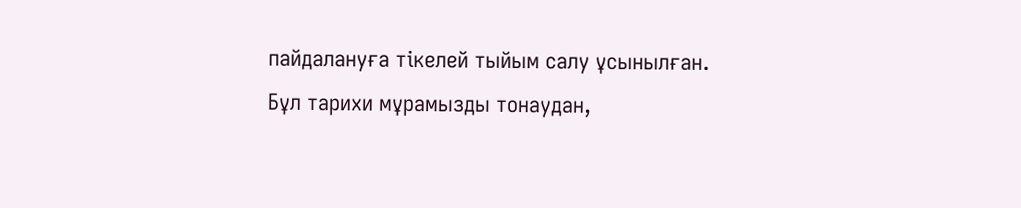пайдалануға тікелей тыйым салу ұсынылған.
Бұл тарихи мұрамызды тонаудан,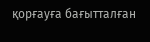қорғауға бағытталған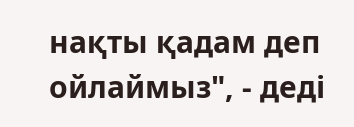нақты қадам деп ойлаймыз", - деді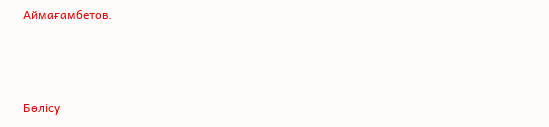Аймағамбетов.



Бөлісу